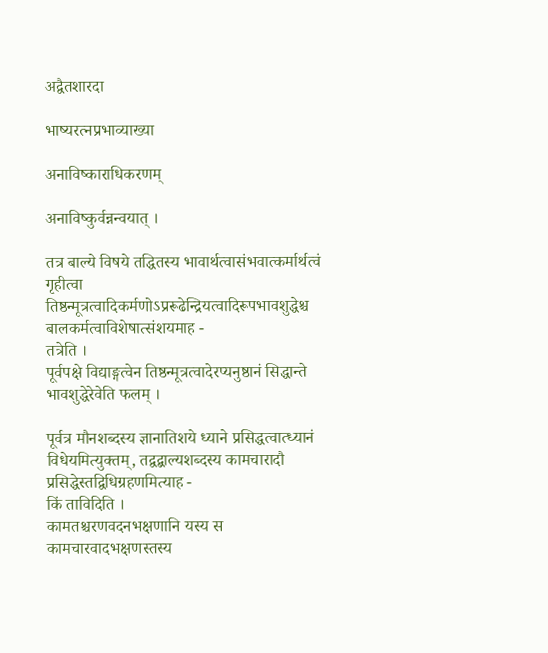अद्वैतशारदा

भाष्यरत्नप्रभाव्याख्या

अनाविष्काराधिकरणम्

अनाविष्कुर्वन्नन्वयात् ।

तत्र बाल्ये विषये तद्धितस्य भावार्थत्वासंभवात्कर्मार्थत्वं गृहीत्वा तिष्ठन्मूत्रत्वादिकर्मणोऽप्ररूढेन्द्रियत्वादिरूपभावशुद्धेश्च बालकर्मत्वाविशेषात्संशयमाह -
तत्रेति ।
पूर्वपक्षे विद्याङ्गत्वेन तिष्ठन्मूत्रत्वादेरप्यनुष्ठानं सिद्धान्ते भावशुद्धेरेवेति फलम् ।

पूर्वत्र मौनशब्दस्य ज्ञानातिशये ध्याने प्रसिद्धत्वात्ध्यानं विधेयमित्युक्तम्, तद्वद्बाल्यशब्दस्य कामचारादौ प्रसिद्धेस्तद्विधिग्रहणमित्याह -
किं ताविदिति ।
कामतश्चरणवदनभक्षणानि यस्य स कामचारवादभक्षणस्तस्य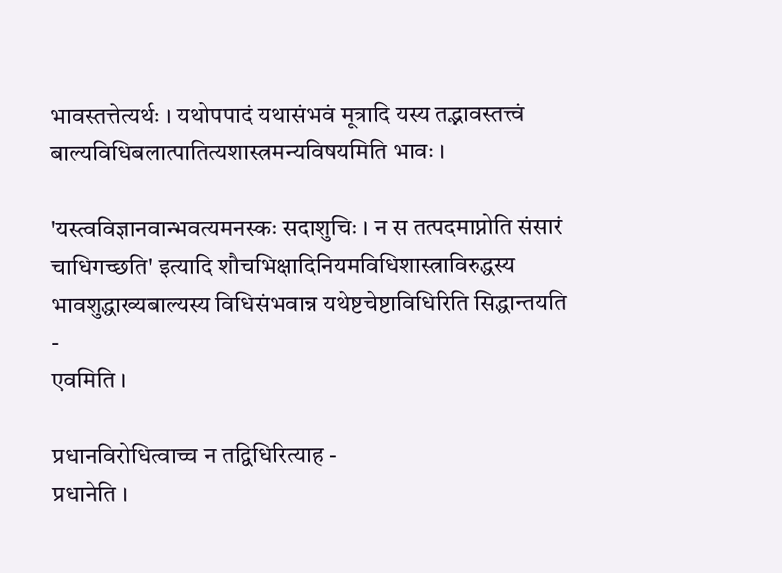भावस्तत्तेत्यर्थः । यथोपपादं यथासंभवं मूत्रादि यस्य तद्भावस्तत्त्वं बाल्यविधिबलात्पातित्यशास्त्रमन्यविषयमिति भावः ।

'यस्त्वविज्ञानवान्भवत्यमनस्कः सदाशुचिः । न स तत्पदमाप्नोति संसारं चाधिगच्छति' इत्यादि शौचभिक्षादिनियमविधिशास्त्राविरुद्धस्य भावशुद्धाख्यबाल्यस्य विधिसंभवान्न यथेष्टचेष्टाविधिरिति सिद्धान्तयति -
एवमिति ।

प्रधानविरोधित्वाच्च न तद्विधिरित्याह -
प्रधानेति ।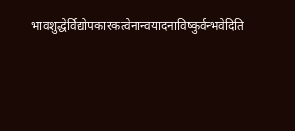भावशुद्धेर्विद्योपकारकत्वेनान्वयादनाविष्कुर्वन्भवेदिति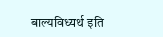बाल्यविध्यर्थ इति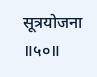सूत्रयोजना ॥५०॥